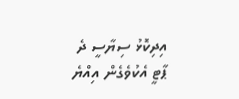އިދިކޮޅު ސިޔާސީ ދެ ޕާޓީ އެކުވެގެން އިއްޔެ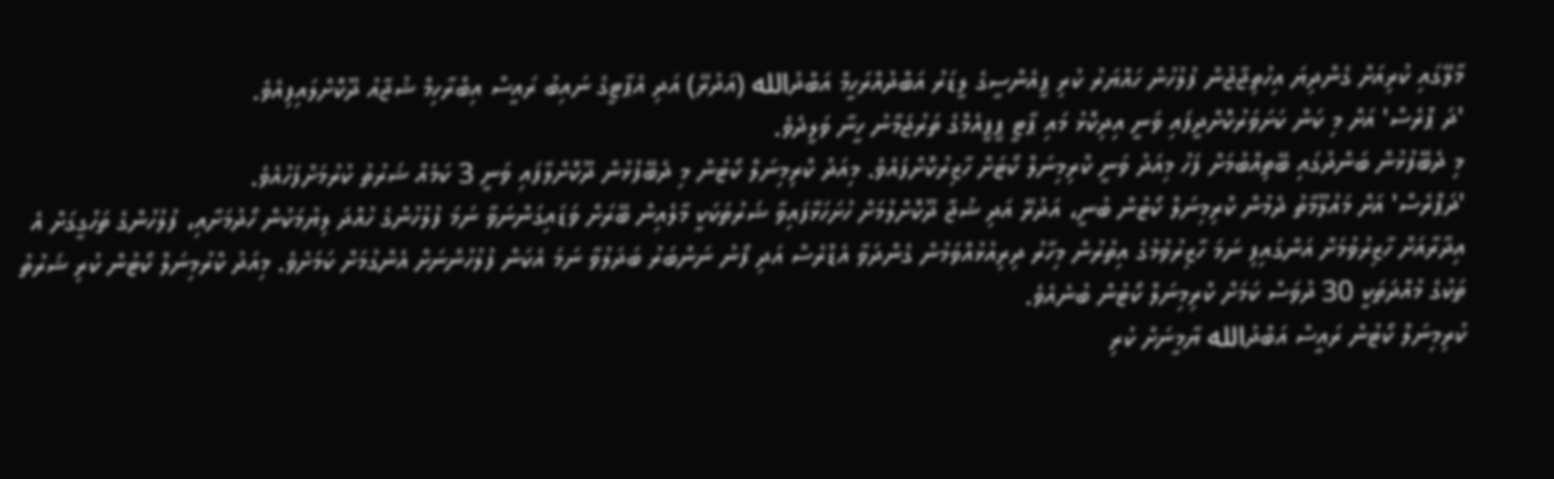މާލޭގައި ކުރިއަށް ގެންދިޔަ އިހުތިޖާޖުން ފުލުހުން ހައްޔަރު ކުރި ޕީއެންސީގެ ލީޑަރު އަބްދުއްރަހީމް އަބްދުالله (އަދުރޭ) އަދި އެޕާޓީގެ ނައިބު ރައީސް އިބްރާހިމް ޝުޖާއު ދޫކޮށްލައިފިއެވެ.
'ދަ ޕްރެސް' އަށް މި ކަން ކަށަވަރުކޮށްދީފައި ވަނީ އިދިކޮޅު މައި ޕާޓީ ޕީޕީއެމްގެ ތަރުޖަމާނު ހީނާ ވަލީދެވެ.
މި ދެބޭފުޅުން ބަންދުގައި ބޭތިއްބުމަށް ފަހު މިއަދު ވަނީ ކްރިމިނަލް ކޯޓަށް ހާޒިރުކޮށްފައެވެ. މިއަދު ކްރިމިނަލް ކޯޓުން މި ދެބޭފުޅުން ދޫކޮށްލާފައި ވަނީ 3 ކަމެއް ޝަރުތު ކުރުމަށްފަހުއެވެ.
'ދަޕްރެސް' އަށް މައުލޫމާތު ދެމުން ކްރިމިނަލް ކޯޓުން ބުނީ، އަދުރޭ އަދި ޝުޖާ ދޫކޮށްލުމަށް ހުށަހަޅާފައިވާ ޝަރުތަކަކީ މާލެއިން ބޭރަށް ވަޑައިގަންނަވާ ނަމަ ފުލުހުންގެ ހުއްދަ ލިޔުމަކުން ހޯދުމަށާއި، ފުލުހުންގެ ތަހުގީގަށް އެ އިދާރާއަށް ހާޒިރުވުމަށް އަންގައިފި ނަމަ ހާޒިރުވުމުގެ އިތުރުން މިހާރު ދިރިއުޅުއްވަމުން ގެންދަވާ އެޑްރެސް އަދި ފޯނު ނަންބަރު ބަދަލުވާ ނަމަ އެކަން ފުލުހުންނަށް އެންގުމަށް ކަމަށެވެ. މިއަދު ކްރުމިނަލް ކޯޓުން ކުރި ޝަރުތު ތަކުގެ މުއްދަތަކީ 30 ދުވަސް ކަމަށް ކްރިމިނަލް ކޯޓުން ބުނެއެވެ.
ކުރިމިނަލް ކޯޓުން ރައީސް އަބްދުالله ޔާމީނަށް ކުރި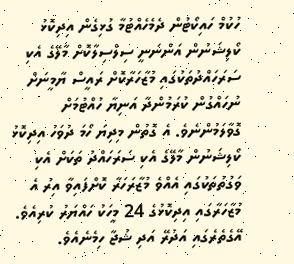ހުކުމް ހައިކޯޓުން ދެމެހެއްޓުމާ ގުޅިގެން އިދިކޮޅު ކޯލިޝަނުން އަންނަނީ ސިލްސިލާކޮށް މާލޭގެ އެކި ސަރަހައްދުތަކުގައި މުޒާހަރާކޮށް ރައީސް ޔާމީނަށް ނުހައްގުން ކުރަމުންދާ އަނިޔާ ހުއްޓުމަށް ގޮވާލަމުންނެވެ. އެ ގޮތުން މިދިޔަ ހޯމަ ދުވަހު އިދިކޮޅު ކޯލިޝަނުން މާލޭގެ އެކި ސަރަހައްދު ތަކަށް އެކި ވަގުތުތަކުގައި އެއްވެ މުޒާރަހަރާ ކޮށްފައިވާ އިރު އެ މުޒާހަރާގައި އިދިކޮޅުގެ 24 މީހަކު ހައްޔަރު ކުރިއެވެ. އޭގެތެރެގައި އަދުރޭ އަދި ޝުޖާ ހިމެނެއެވެ.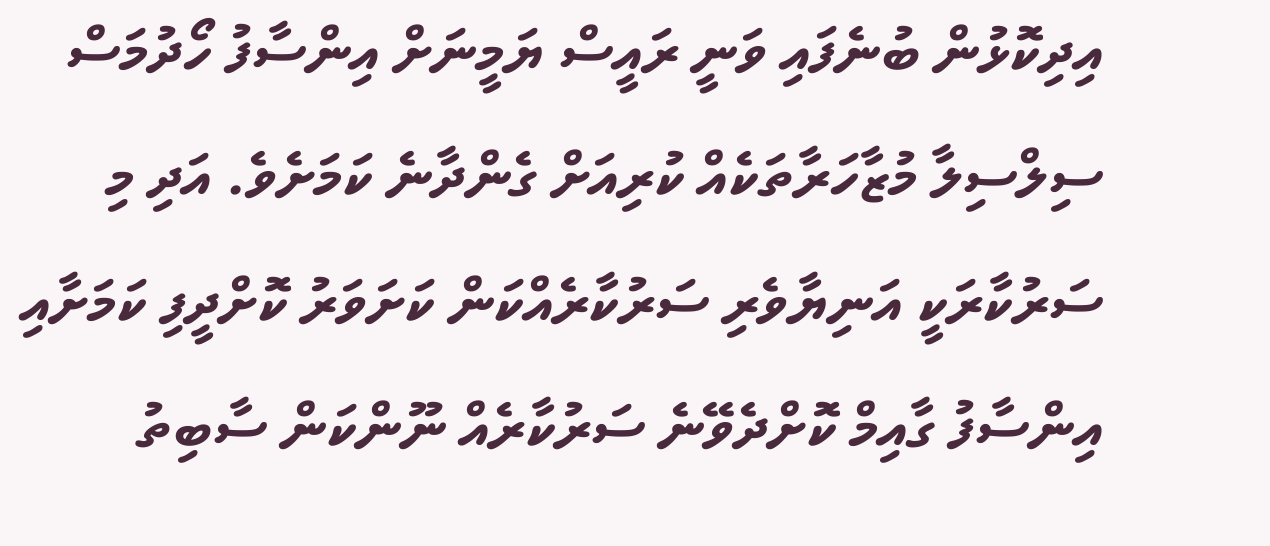އިދިކޮޅުން ބުނެފައި ވަނީ ރައީސް ޔަމީނަށް އިންސާފު ހޯދުމަސް ސިލްސިލާ މުޒާހަރާތަކެއް ކުރިއަށް ގެންދާނެ ކަމަށެވެ. އަދި މި ސަރުކާރަކީ އަނިޔާވެރި ސަރުކާރެއްކަން ކަށަވަރު ކޮށްދީފި ކަމަށާއި އިންސާފު ގާއިމް ކޮށްދެވޭނެ ސަރުކާރެއް ނޫންކަން ސާބިތު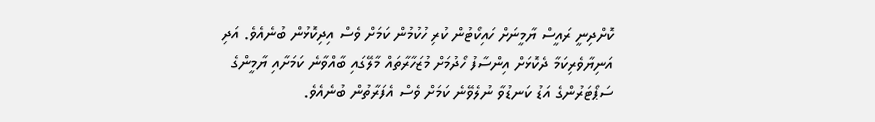ކޮށްދިނީ ރައީސް ޔާމީނަށް ހައިކޯޓުން ކުރި ހުކުމުން ކަމަށް ވެސް އިދިކޮޅުން ބުނެއެވެ. އަދި އަނިޔާވެރިކަމާ ދެކޮޅަށް އިންސާފު ހޯދުމަށް މުޒަހާރާތައް މާލޭގައި ބާއްވާނެ ކަމަށާއި ޔާމީންގެ ސަޕޯޓަރުންގެ އަޑު ކަނޑުވާ ނުލެވޭނެ ކަމަށް ވެސް އެފަރާތުން ބުނެއެވެ.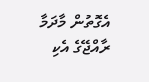އެގޮތުން މާދަމާ ރާއްޖޭގެ އެކި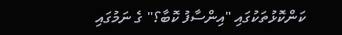ކަންކޮޅުތަކުގައި "އިންސާފު ކޮބާ؟" ގެ ނަމުގައި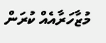މުޒާހަރާއެއް ކުރަން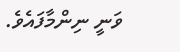ވަނީ ނިންމާފައެވެ.